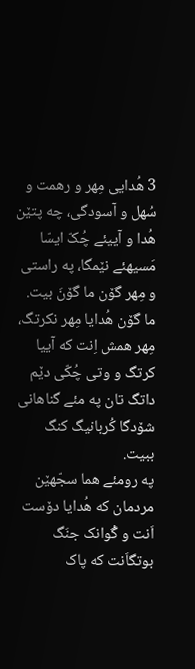3 هُدایی مِهر و رهمت و سُهل و آسودگی، چه پتێن هُدا و آییئے چُکّ ایسّا مَسیهئے نێمگا، په راستی و مِهر گۆن ما گۆنَ بیت.
ما گۆن هُدایا مِهر نکرتگ، مِهر همش اِنت که آییا کرتگ و وتی چُکّی دێم داتگ تان په مئے گناهانی شۆدگا کُربانیگ کنگ ببیت.
په رومئے هما سجّهێن مردمان که هُدایا دۆست اَنت و گْوانک جنَگ بوتگاَنت که پاک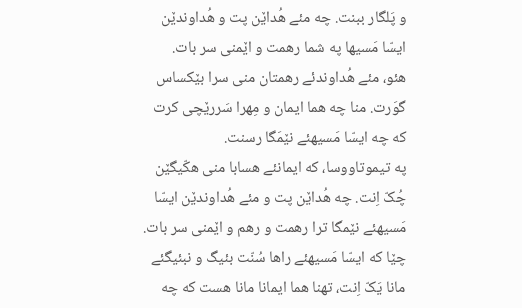و پَلگار ببنت. چه مئے هُداێن پت و هُداوندێن ایسّا مَسیها په شما رهمت و اێمنی سر بات.
هئو، مئے هُداوندئے رهمتان منی سرا بێکساس گوَرت. منا چه هما ایمان و مِهرا سَررێچی کرت که چه ایسّا مَسیهئے نێمَگا رسنت.
په تیموتاووسا، که ایمانئے هسابا منی هکّیگێن چُکّ اِنت. چه هُداێن پت و مئے هُداوندێن ایسّا مَسیهئے نێمگا ترا رهمت و رهم و اێمنی سر بات.
چێا که ایسّا مَسیهئے راها سُنّت بئیگ و نبئیگئے مانا یَکّ اِنت، تهنا هما ایمانا مانا هست که چه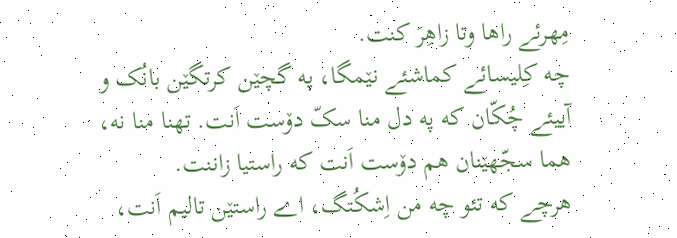مِهرئے راها وتا زاهِرَ کنت.
چه کِلیسائے کماشئے نێمگا، په گچێن کرتگێن بانُک و آییئے چُکّان که په دل منا سکّ دۆست اَنت. تهنا منا نه، هما سجّهێنان هم دۆست اَنت که راستیا زاننت.
هرچے که تئو چه من اِشکُتگ، اے راستێن تالیم اَنت،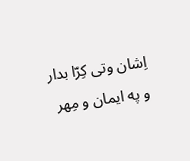اِشان وتی کِرّا بدار و په ایمان و مِهر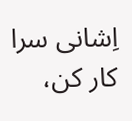اِشانی سرا کار کن،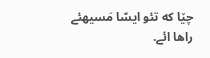چێا که تئو ایسّا مَسیهئے راها ائے.